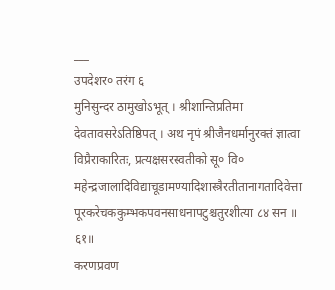___
उपदेशर० तरंग ६
मुनिसुन्दर ठामुखोऽभूत् । श्रीशान्तिप्रतिमा देवतावसरेऽतिष्ठिपत् । अथ नृपं श्रीजैनधर्मानुरक्तं ज्ञात्वा विप्रैराकारितः, प्रत्यक्षसरस्वतीको सू० वि०
महेन्द्रजालादिविद्याचूडामण्यादिशास्त्रैरतीतानागतादिवेत्ता पूरकरेचककुम्भकपवनसाधनापटुश्चतुरशीत्या ८४ सन ॥ ६१॥
करणप्रवण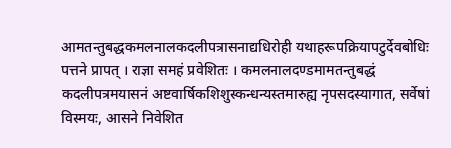आमतन्तुबद्धकमलनालकदलीपत्रासनाद्यधिरोही यथाहरूपक्रियापटुर्देवबोधिः पत्तने प्रापत् । राज्ञा समहं प्रवेशितः । कमलनालदण्डमामतन्तुबद्धं कदलीपत्रमयासनं अष्टवार्षिकशिशुस्कन्धन्यस्तमारुह्य नृपसदस्यागात, सर्वेषां विस्मयः, आसने निवेशित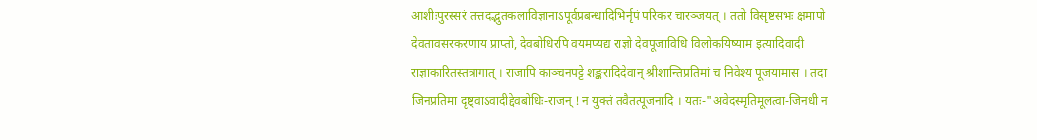आशीःपुरस्सरं तत्तदद्भुतकलाविज्ञानाऽपूर्वप्रबन्धादिभिर्नृपं परिकर चारञ्जयत् । ततो विसृष्टसभः क्षमापो देवतावसरकरणाय प्राप्तो, देवबोधिरपि वयमप्यद्य राज्ञो देवपूजाविधि विलोकयिष्याम इत्यादिवादी राज्ञाकारितस्तत्रागात् । राजापि काञ्चनपट्टे शङ्करादिदेवान् श्रीशान्तिप्रतिमां च निवेश्य पूजयामास । तदा जिनप्रतिमा दृष्ट्वाऽवादीद्देवबोधिः-राजन् ! न युक्तं तवैतत्पूजनादि । यतः-"अवेदस्मृतिमूलत्वा-जिनधी न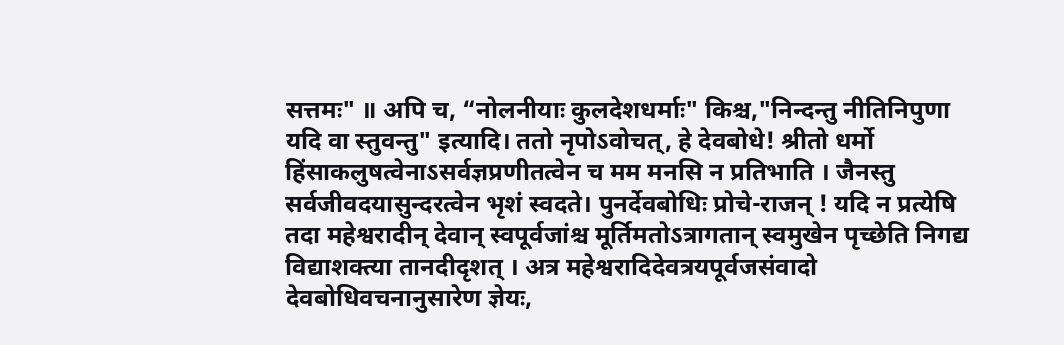सत्तमः" ॥ अपि च, “नोलनीयाः कुलदेशधर्माः" किश्च,"निन्दन्तु नीतिनिपुणा यदि वा स्तुवन्तु" इत्यादि। ततो नृपोऽवोचत्, हे देवबोधे! श्रीतो धर्मो हिंसाकलुषत्वेनाऽसर्वज्ञप्रणीतत्वेन च मम मनसि न प्रतिभाति । जैनस्तु सर्वजीवदयासुन्दरत्वेन भृशं स्वदते। पुनर्देवबोधिः प्रोचे-राजन् ! यदि न प्रत्येषि तदा महेश्वरादीन् देवान् स्वपूर्वजांश्च मूर्तिमतोऽत्रागतान् स्वमुखेन पृच्छेति निगद्य विद्याशक्त्या तानदीदृशत् । अत्र महेश्वरादिदेवत्रयपूर्वजसंवादो देवबोधिवचनानुसारेण ज्ञेयः,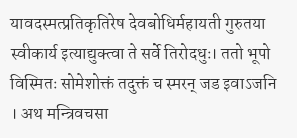यावदस्मत्प्रतिकृतिरेष देवबोधिर्महायती गुरुतया स्वीकार्य इत्याद्युक्त्वा ते सर्वे तिरोदधुः। ततो भूपो विस्मितः सोमेशोक्तं तदुक्तं च स्मरन् जड इवाऽजनि । अथ मन्त्रिवचसा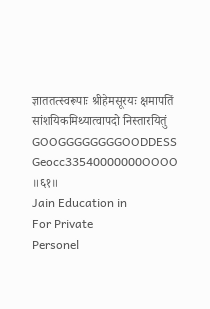ज्ञाततत्स्वरूपाः श्रीहेमसूरयः क्षमापतिं सांशयिकमिथ्यात्वापदो निस्तारयितुं
GOOGGGGGGGGOODDESS
Geocc33540000000OOOO
॥६१॥
Jain Education in
For Private
Personel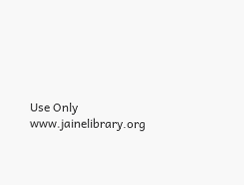Use Only
www.jainelibrary.org